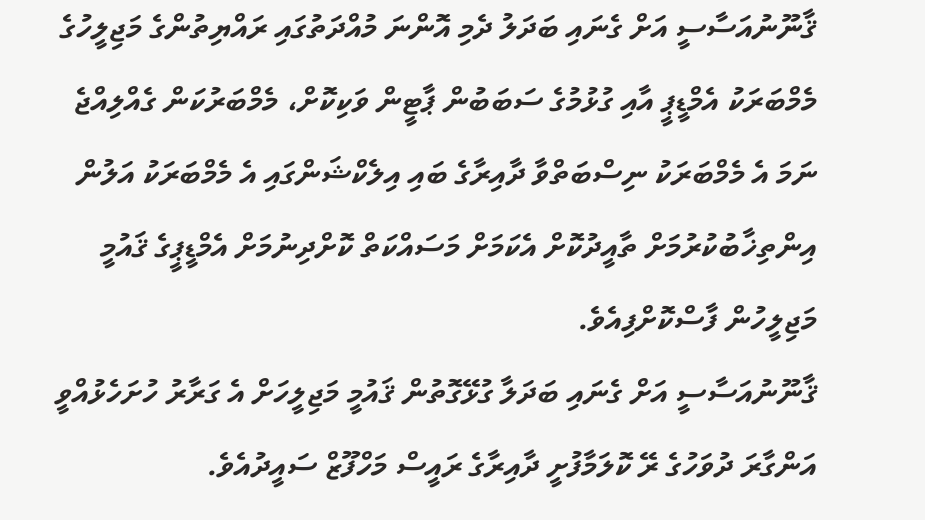ޤާނޫނުއަސާސީ އަށް ގެނައި ބަދަލު ދެމި އޮންނަ މުއްދަތުގައި ރައްޔިތުންގެ މަޖިލީހުގެ މެމްބަރަކު އެމްޑީޕީ އާއި ގުޅުމުގެ ސަބަބުން ޕާޓީން ވަކިކޮށް، މެމްބަރުކަން ގެއްލިއްޖެ ނަމަ އެ މެމްބަރަކު ނިސްބަތްވާ ދާއިރާގެ ބައި އިލެކްޝަންގައި އެ މެމްބަރަކު އަލުން އިންތިޚާބުކުރުމަށް ތާއީދުކޮށް އެކަމަށް މަސައްކަތް ކޮށްދިނުމަށް އެމްޑީޕީގެ ޤައުމީ މަޖިލީހުން ފާސްކޮށްފިއެވެ.
ޤާނޫނުއަސާސީ އަށް ގެނައި ބަދަލާ ގުޅޭގޮތުން ޤައުމީ މަޖިލީހަށް އެ ގަރާރު ހުށަހެޅުއްވީ އަންގާރަ ދުވަހުގެ ރޭ ކޮލަމާފުށީ ދާއިރާގެ ރައީސް މަހްފޫޒް ސައީދުއެވެ.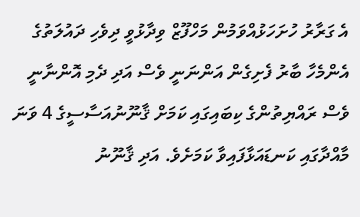އެ ގަރާރު ހުށަހަޅުއްވަމުން މަހްފޫޒް ވިދާޅުވީ ދިވެހި ދައުލަތުގެ އެންމެހާ ބާރު ފެށިގެން އަންނަނީ ވެސް އަދި ދެމި އޮންނާނީ ވެސް ރައްޔިތުންގެ ކިބައިގައި ކަމަށް ޤާނޫނުއަސާސީގެ 4 ވަނަ މާއްދާގައި ކަނޑައަޅާފައިވާ ކަމަށެވެ. އަދި ޤާނޫނު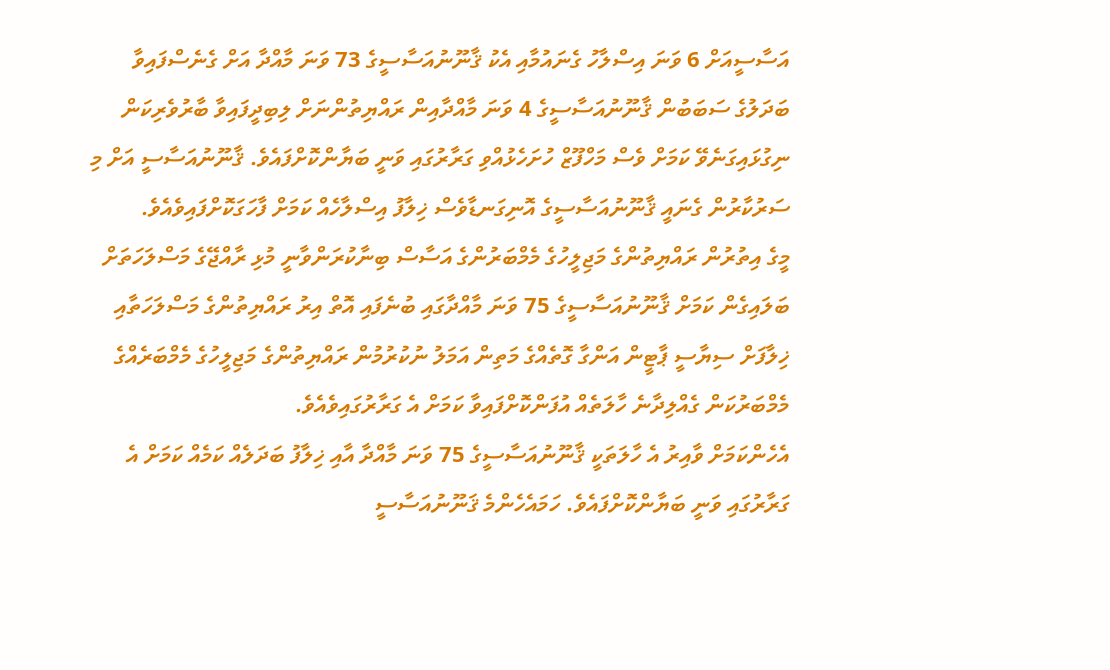އަސާސީއަށް 6 ވަނަ އިސްލާހު ގެނައުމާއި އެކު ޤާނޫނުއަސާސީގެ 73 ވަނަ މާއްދާ އަށް ގެނެސްފައިވާ ބަދަލުގެ ސަބަބުން ޤާނޫނުއަސާސީގެ 4 ވަނަ މާއްދާއިން ރައްޔިތުންނަށް ލިބިދީފައިވާ ބާރުވެރިކަން ނިގުޅައިގަނެވޭ ކަމަށް ވެސް މަހްފޫޒް ހުށަހެޅުއްވި ގަރާރުގައި ވަނީ ބަޔާންކޮށްފައެވެ. ޤާނޫނުއަސާސީ އަށް މި ސަރުކާރުން ގެނައީ ޤާނޫނުއަސާސީގެ އޮނިގަނޑާވެސް ޚިލާފު އިސްލާހެއް ކަމަށް ފާހަގަކޮށްފައިވެއެވެ.
މީގެ އިތުރުން ރައްޔިތުންގެ މަޖިލީހުގެ މެމްބަރުންގެ އަސާސް ބިނާކުރަންވާނީ މުޅި ރާއްޖޭގެ މަސްލަހަތަށް ބަލައިގެން ކަމަށް ޤާނޫނުއަސާސީގެ 75 ވަނަ މާއްދާގައި ބުނެފައި އޮތް އިރު ރައްޔިތުންގެ މަސްލަހަތާއި ޚިލާފަށް ސިޔާސީ ޕާޓީން އަންގާ ގޮތެއްގެ މަތިން އަމަލު ނުކުރުމުން ރައްޔިތުންގެ މަޖިލީހުގެ މެމްބަރެއްގެ މެމްބަރުކަން ގެއްލިދާނެ ހާލަތެއް އުފަންކޮށްފައިވާ ކަމަށް އެ ގަރާރުގައިވެއެވެ.
އެހެންކަމަށް ވާއިރު އެ ހާލަތަކީ ޤާނޫނުއަސާސީގެ 75 ވަނަ މާއްދާ އާއި ޚިލާފު ބަދަލެއް ކަމެއް ކަމަށް އެ ގަރާރުގައި ވަނީ ބަޔާންކޮށްފައެވެ. ހަމައެހެންމެ ޤަނޫނުއަސާސީ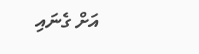އަށް ގެނައި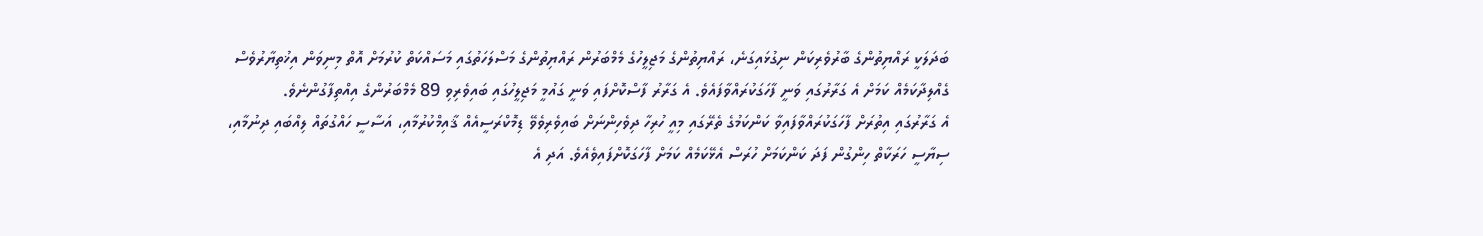ބަދަލަކީ ރައްޔިތުންގެ ބާރުވެރިކަން ނިގުޅައިގަނެ، ރައްޔިތުންގެ މަޖިލީހުގެ މެމްބަރުން ރައްޔިތުންގެ މަސްލަހަތުގައި މަސައްކަތް ކުރުމަށް އޮތް މިނިވަން އިޚުތިޔާރުވެސް ގެއްލިދާކަމެއް ކަމަށް އެ ގަރާރުގައި ވަނީ ފާހަގަކުރައްވާފައެވެ. އެ ގަރާރު ފާސްކޮށްފައި ވަނީ ގައުމީ މަޖިލީހުގައި ބައިވެރިވި 89 މެމްބަރުންގެ އިއްތިފާގުންނެވެ.
އެ ގަރާރުގައި އިތުރަށް ފާހަގަކުރައްވާފައިވާ ކަންކަމުގެ ތެރޭގައި މިއީ ހުރިހާ ދިވެހިންނަށް ބައިވެރިވެވޭ ޑިމޮކްރަސީއެއް ޤާއިމްކުރުމާއި، އަސާސީ ހައްގުތައް ލިއްބައި ދިނުމާއި، ސިޔާސީ ހަރަކާތް ހިންގުން ފަދަ ކަންކަމަށް ހުރަސް އެޅޭކަމެއް ކަމަށް ފާހަގަކޮށްފައިވެއެވެ. އަދި އެ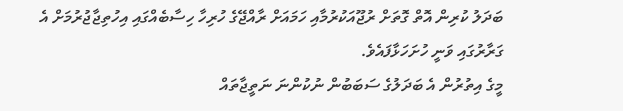ބަދަލު ކުރިން އޮތް ގޮތަށް ރުޖޫއަކުރުމާއި ހަމައަށް ރާއްޖޭގެ ހުރިހާ ހިސާބެއްގައި އިހުތިޖާޖުރުމަށް އެ ގަރާރުގައި ވަނީ ހުށަހަޅާފައެވެ.
މީގެ އިތުރުން އެ ބަދަލުގެ ސަބަބުން ނުކުންނަ ނަތީޖާތައް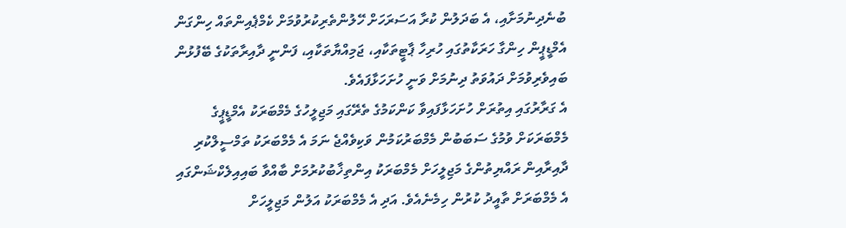ބުނެދިނުމަށާއި، އެ ބަދަލުން ކުރާ އަސަރަހަށް ހޭލުންތެރިކުރުވުމަށް ކެމްޕެއިންތައް ހިންގަން އެމްޑީޕީން ހިންގާ ހަރަކާތުގައި ހުރިހާ ޕާޓީތަކާއި، ޖަމިއްޔާތަކާއި، ފަންނީ ދާއިރާތަކުގެ ބޭފުޅުން ބައިވެރިވުމަށް ދައުވަތު ދިނުމަށް ވަނީ ހުށަހަޅާފައެވެ.
އެ ގަރާރުގައި އިތުރަށް ހުށަހަޅާފައިވާ ކަންކަމުގެ ތެރޭގައި މަޖިލީހުގެ މެމްބަރަކު އެމްޑީޕީގެ މެމްބަރަކަށް ވުމުގެ ސަބަބުން މެމްބަރުކަމުން ވަކިވެއްޖެ ނަމަ އެ މެމްބަރަކު ތަމްސީލްކުރި ދާއިރާއިން ރައްޔިތުންގެ މަޖިލީހަށް މެމްބަރަކު އިންތިޚާބުކުރުމަށް ބާއްވާ ބައިއިލެކްޝަންގައި އެ މެމްބަރަށް ތާއީދު ކުރުން ހިމެނެއެވެ. އަދި އެ މެމްބަރަކު އަލުން މަޖިލީހަށް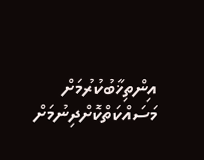އިންތިޚާބުކުރުމަށް މަސައްކަތްކޮށްދިނުމަށް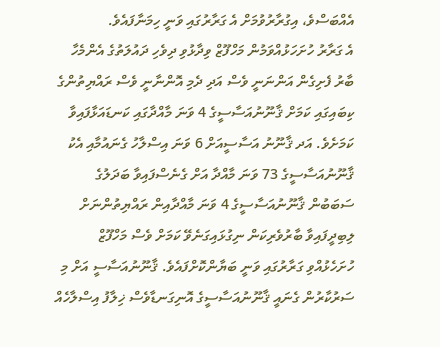އެއްބަސްވެ، އިގުރާރުވުމަށް އެ ގަރާރުގައި ވަނީ ހިމަނާފައެވެ.
އެ ގަރާރު ހުށަހަޅުއްވަމުން މަހްފޫޒް ވިދާޅުވި ދިވެހި ދައުލަތުގެ އެންމެހާ ބާރު ފެށިގެން އަންނަނީ ވެސް އަދި ދެމި އޮންނާނީ ވެސް ރައްޔިތުންގެ ކިބައިގައި ކަމަށް ޤާނޫނުއަސާސީގެ 4 ވަނަ މާއްދާގައި ކަނޑައަޅާފައިވާ ކަމަށެވެ. އަދ ޤާނޫނު އަސާސީއަށް 6 ވަނަ އިސްލާހު ގެނައުމާއި އެކު ޤާނޫނުއަސާސީގެ 73 ވަނަ މާއްދާ އަށް ގެނެސްފައިވާ ބަދަލުގެ ސަބަބުން ޤާނޫނުއަސާސީގެ 4 ވަނަ މާއްދާއިން ރައްޔިތުންނަށް ލިބިދީފައިވާ ބާރުވެރިކަން ނިގުޅައިގަނެވޭ ކަމަށް ވެސް މަހްފޫޒް ހުށަހެޅުއްވި ގަރާރުގައި ވަނީ ބަޔާންކޮށްފައެވެ. ޤާނޫނުއަސާސީ އަށް މި ސަރުކާރުން ގެނައީ ޤާނޫނުއަސާސީގެ އޮނިގަނޑާވެސް ޚިލާފު އިސްލާހެއް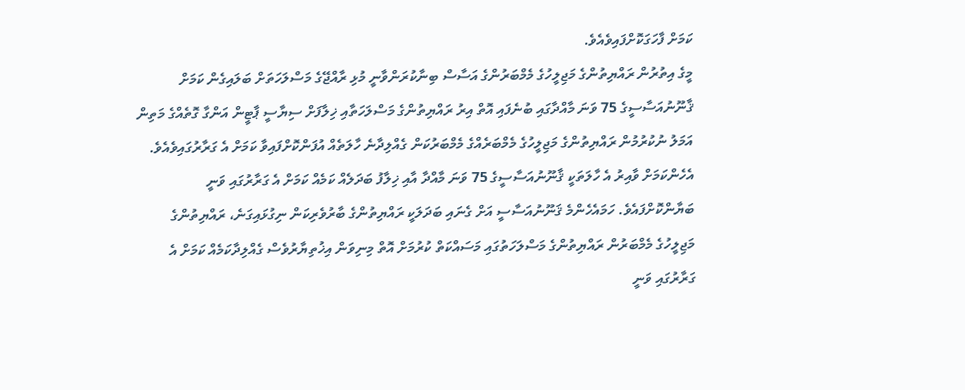ކަމަށް ފާހަގަކޮށްފައިވެއެވެ.
މީގެ އިތުރުން ރައްޔިތުންގެ މަޖިލީހުގެ މެމްބަރުންގެ އަސާސް ބިނާކުރަންވާނީ މުޅި ރާއްޖޭގެ މަސްލަހަތަށް ބަލައިގެން ކަމަށް ޤާނޫނުއަސާސީގެ 75 ވަނަ މާއްދާގައި ބުނެފައި އޮތް އިރު ރައްޔިތުންގެ މަސްލަހަތާއި ޚިލާފަށް ސިޔާސީ ޕާޓީން އަންގާ ގޮތެއްގެ މަތިން އަމަލު ނުކުރުމުން ރައްޔިތުންގެ މަޖިލީހުގެ މެމްބަރެއްގެ މެމްބަރުކަން ގެއްލިދާނެ ހާލަތެއް އުފަންކޮށްފައިވާ ކަމަށް އެ ގަރާރުގައިވެއެވެ.
އެހެންކަމަށް ވާއިރު އެ ހާލަތަކީ ޤާނޫނުއަސާސީގެ 75 ވަނަ މާއްދާ އާއި ޚިލާފު ބަދަލެއް ކަމެއް ކަމަށް އެ ގަރާރުގައި ވަނީ ބަޔާންކޮށްފައެވެ. ހަމައެހެންމެ ޤަނޫނުއަސާސީ އަށް ގެނައި ބަދަލަކީ ރައްޔިތުންގެ ބާރުވެރިކަން ނިގުޅައިގަނެ، ރައްޔިތުންގެ މަޖިލީހުގެ މެމްބަރުން ރައްޔިތުންގެ މަސްލަހަތުގައި މަސައްކަތް ކުރުމަށް އޮތް މިނިވަން އިޚުތިޔާރުވެސް ގެއްލިދާކަމެއް ކަމަށް އެ ގަރާރުގައި ވަނީ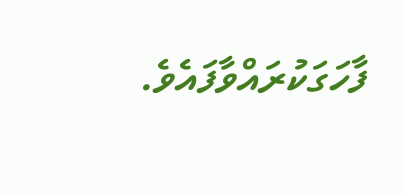ފާހަގަކުރައްވާފައެވެ.